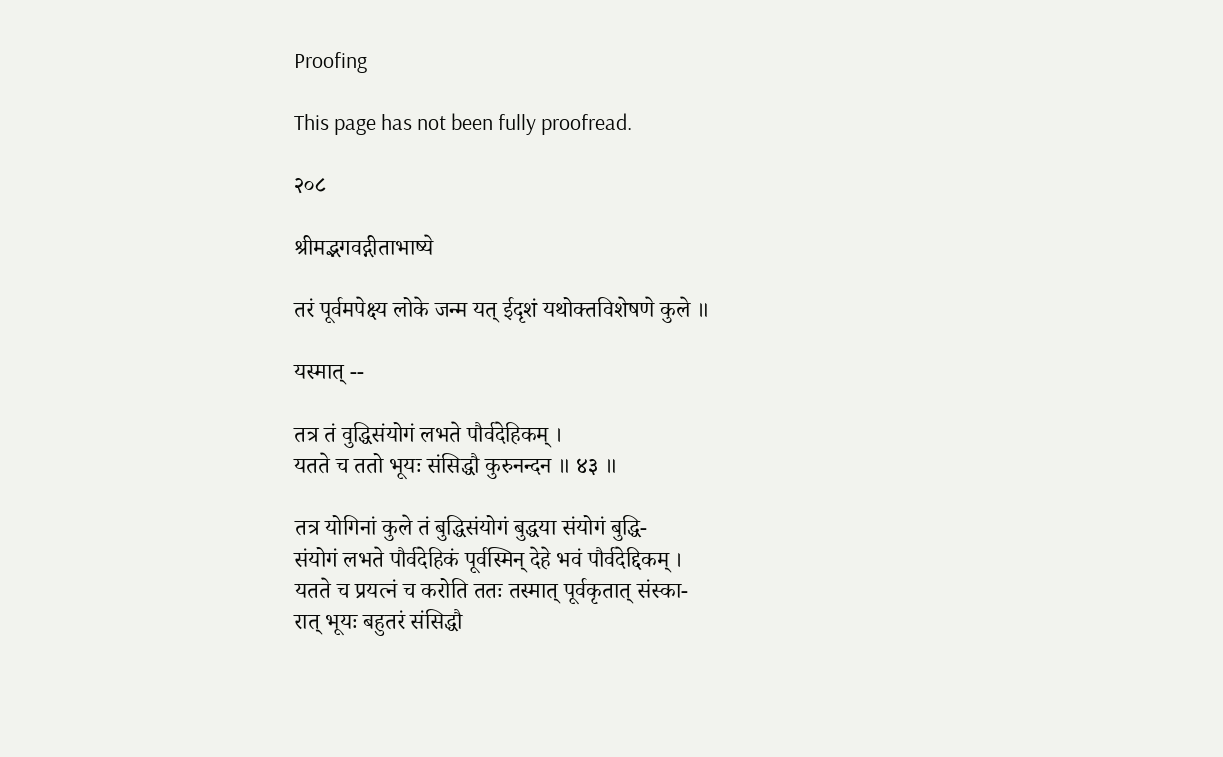Proofing

This page has not been fully proofread.

२०८

श्रीमद्भगवद्गीताभाष्ये

तरं पूर्वमपेक्ष्य लोके जन्म यत् ईदृशं यथोक्तविशेषणे कुले ॥

यस्मात् --

तत्र तं वुद्धिसंयोगं लभते पौर्वदेहिकम् ।
यतते च ततो भूयः संसिद्धौ कुरुनन्दन ॥ ४३ ॥

तत्र योगिनां कुले तं बुद्धिसंयोगं बुद्धया संयोगं बुद्धि-
संयोगं लभते पौर्वदेहिकं पूर्वस्मिन् देहे भवं पौर्वदेद्दिकम् ।
यतते च प्रयत्नं च करोति ततः तस्मात् पूर्वकृतात् संस्का-
रात् भूयः बहुतरं संसिद्धौ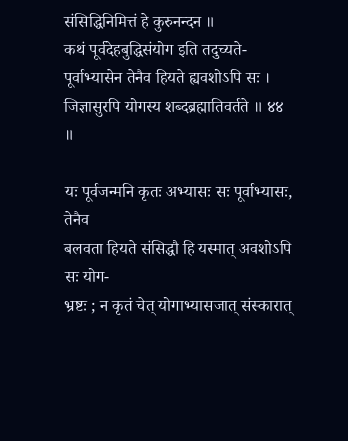संसिद्धिनिमित्तं हे कुरुनन्दन ॥
कथं पूर्वदेहबुद्धिसंयोग इति तदुच्यते-
पूर्वाभ्यासेन तेनैव हियते ह्यवशोऽपि सः ।
जिज्ञासुरपि योगस्य शब्दब्रह्मातिवर्तते ॥ ४४ ॥

यः पूर्वजन्मनि कृतः अभ्यासः सः पूर्वाभ्यासः, तेनैव
बलवता हियते संसिद्धौ हि यस्मात् अवशोऽपि सः योग-
भ्रष्टः ; न कृतं चेत् योगाभ्यासजात् संस्कारात्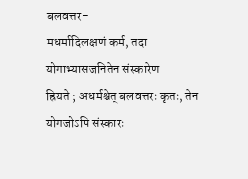बलवत्तर-
मधर्मादिलक्षणं कर्म, तदा योगाभ्यासजनितेन संस्कारेण
ह्रियते ; अधर्मश्चेत् बलवत्तरः कृतः, तेन योगजोऽपि संस्कारः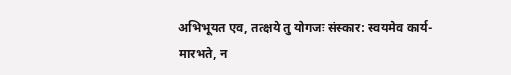अभिभूयत एव, तत्क्षये तु योगजः संस्कार: स्वयमेव कार्य-
मारभते, न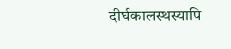दीर्घकालस्थस्यापि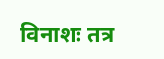विनाशः तत्र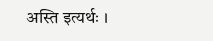अस्ति इत्यर्थः ।